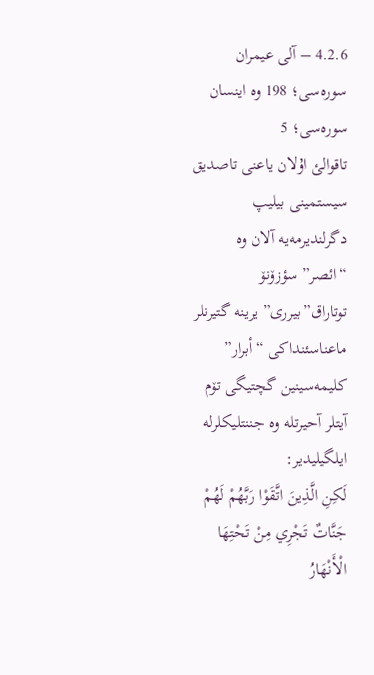4.2.6 – آلی عیمران سورەسی؛ 198 وە اینسان سورەسی؛ 5
تاقوالئ اۇلان یاعنی تاصدیق سیستمینی بیلیپ دگرلندیرمەیە آلان وە “ائصر” سؤزۆنۆ توتاراق”بیرری” یرینە گتیرنلر ماعناسئنداکی “أبرار” کلیمەسینین گچتیگی تۆم آیتلر آحیرتلە وە جننتلیکلرلە ایلگیلیدیر:
لَكِنِ الَّذِينَ اتَّقَوْا رَبَّهُمْ لَهُمْ جَنَّاتٌ تَجْرِي مِنْ تَحْتِهَا الْأَنْهَارُ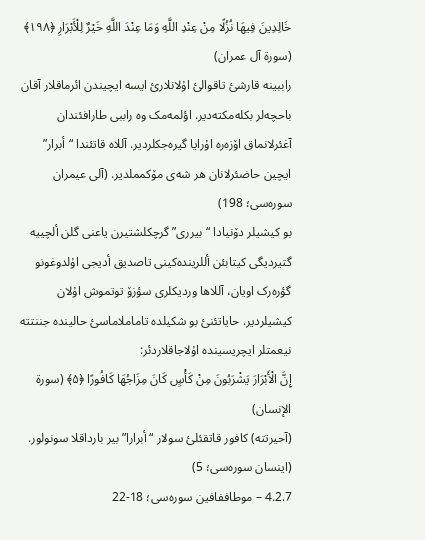خَالِدِينَ فِيهَا نُزُلًا مِنْ عِنْدِ اللَّهِ وَمَا عِنْدَ اللَّهِ خَيْرٌ لِلْأَبْرَارِ ﴿۱۹۸﴾ (سورة آل عمران)
راببینە قارشئ تاقوالئ اۇلانلارئ ایسە ایچیندن ائرماقلار آقان باحچەلر بکلەمکتەدیر. اؤلمەمک وە راببی طارافئندان آغئرلانماق اۆزەرە اۇرایا گیرەجکلردیر. آللاە قاتئندا “أبرار” ایچین حاضئرلانان هر شەی مۆکمملدیر. (آلی عیمران سورەسی؛ 198)
بو کیشیلر دۆنیادا “بیرری” گرچکلشتیرن یاعنی گلن ألچییە گتیردیگی کیتابئن أللریندەکینی تاصدیق أدیجی اۇلدوغونو گؤرەرک اویان، آللاها وردیکلری سؤزۆ توتموش اۇلان کیشیلردیر. حایاتئنئ بو شکیلدە تاماملاماسئ حالیندە جننتتە نیعمتلر ایچریسیندە اۇلاجاقلاردئر:
إِنَّ الْأَبْرَارَ يَشْرَبُونَ مِنْ كَأْسٍ كَانَ مِزَاجُهَا كَافُورًا ﴿۵﴾ (سورة الإنسان)
(آحیرتتە) کافور قاتقئلئ سولار “أبرارا” بیر بارداقلا سونولور. (اینسان سورەسی؛ 5)
4.2.7 – موطاففافین سورەسی؛ 18-22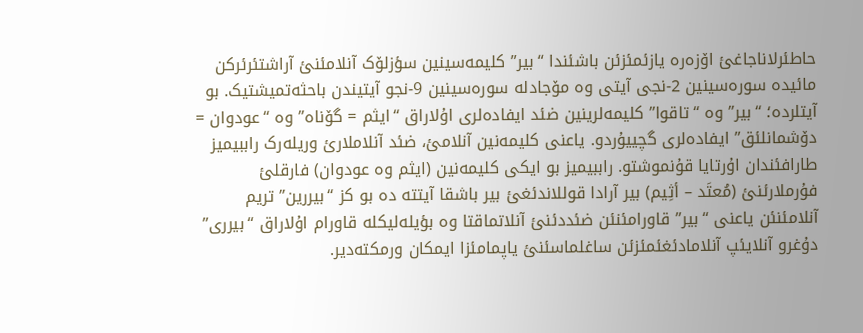حاطئرلاناجاغئ اۆزەرە یازئمئزئن باشئندا “بیر” کلیمەسینین سؤزلۆک آنلامئنئ آراشتئرئرکن مائیدە سورەسینین 2-نجی آیتی وە مۆجادلە سورەسینین 9-نجو آیتیندن باحثەتمیشتیک. بو آیتلردە؛ “بیر” وە “تاقوا” کلیمەلرینین ضئد ایفادەلری اۇلاراق “ایثم = گۆناە” وە “عودوان = دۆشمانلئق” ایفادەلری گچییۇردو. یاعنی کلیمەنین آنلامئ، ضئد آنلاملارئ وریلەرک راببیمیز طارافئندان اۇرتایا قۇنموشتو. راببیمیز بو ایکی کلیمەنین (ایثم وە عودوان) فارقلئ فۇرملارئنئ (مُعتَد – أثِیم) بیر آرادا قوللاندئغئ بیر باشقا آیتتە دە بو کز “بیررین” تریم آنلامئنئن یاعنی “بیر” قاورامئنئن ضئددئنئ آنلاتماقتا وە بؤیلەلیکلە قاورام اۇلاراق “بیرری” دۇغرو آنلایئپ آنلامادئغئمئزئن ساغلماسئنئ یاپمامئزا ایمکان ورمکتەدیر.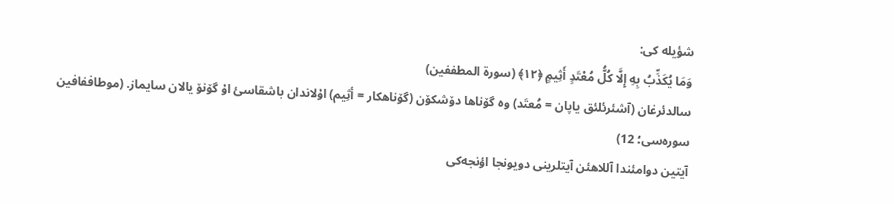شؤیلە کی:
وَمَا يُكَذِّبُ بِهِ إِلَّا كُلُّ مُعْتَدٍ أَثِيمٍ ﴿۱۲﴾ (سورة المطففین)
سالدئرغان (آشئرئلئق یاپان = مُعتَد) وە گۆناها دۆشکۆن (گۆناهکار = أثِیم) اۇلاندان باشقاسئ اۇ گۆنۆ یالان سایماز. (موطاففافین سورەسی؛ 12)
آیتین دوامئندا آللاهئن آیتلرینی دویونجا اؤنجەکی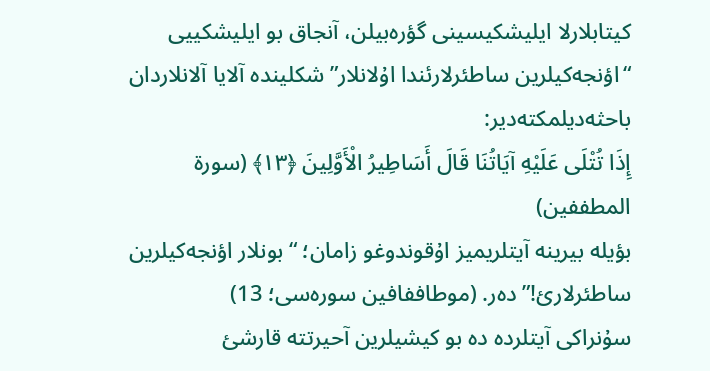کیتابلارلا ایلیشکیسینی گؤرەبیلن، آنجاق بو ایلیشکییی “اؤنجەکیلرین ساطئرلارئندا اۇلانلار” شکلیندە آلایا آلانلاردان باحثەدیلمکتەدیر:
إِذَا تُتْلَى عَلَيْهِ آيَاتُنَا قَالَ أَسَاطِيرُ الْأَوَّلِينَ ﴿۱۳﴾ (سورة المطففین)
بؤیلە بیرینە آیتلریمیز اۇقوندوغو زامان؛ “بونلار اؤنجەکیلرین ساطئرلارئ!” دەر. (موطاففافین سورەسی؛ 13)
سۇنراکی آیتلردە دە بو کیشیلرین آحیرتتە قارشئ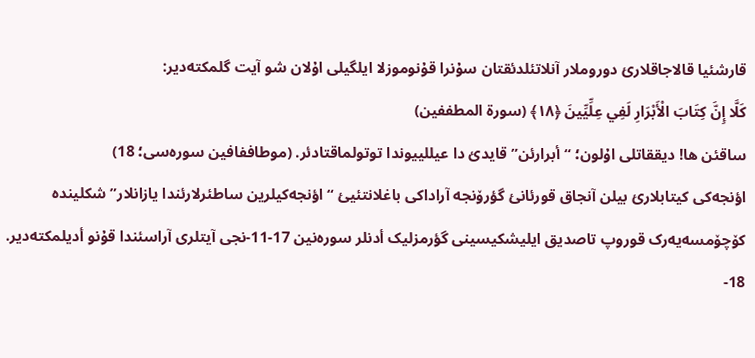قارشئیا قالاجاقلارئ دوروملار آنلاتئلدئقتان سۇنرا قۇنوموزلا ایلگیلی اۇلان شو آیت گلمکتەدیر:
كَلَّا إِنَّ كِتَابَ الْأَبْرَارِ لَفِي عِلِّيِّينَ ﴿۱۸﴾ (سورة المطففین)
ساقئن ها! دیققاتلی اۇلون؛ “أبرارئن” قایدئ دا عیللییوندا توتولماقتادئر. (موطاففافین سورەسی؛ 18)
اؤنجەکی کیتابلارئ بیلن آنجاق قورئانئ گؤرۆنجە آراداکی باغلانتئیئ “اؤنجەکیلرین ساطئرلارئندا یازانلار” شکلیندە کۆچۆمسەیەرک قوروپ تاصدیق ایلیشکیسینی گؤرمزلیک أدنلر سورەنین 17-11-نجی آیتلری آراسئندا قۇنو أدیلمکتەدیر. 18-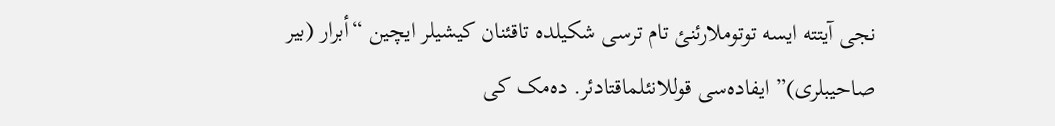نجی آیتتە ایسە توتوملارئنئ تام ترسی شکیلدە تاقئنان کیشیلر ایچین “أبرار (بیر صاحیبلری)” ایفادەسی قوللانئلماقتادئر. دەمک کی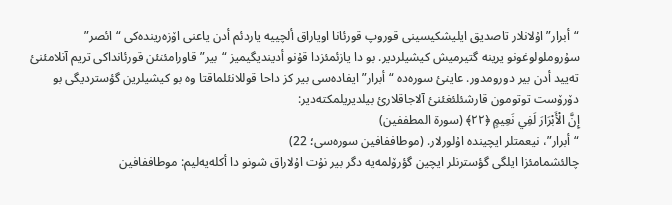“أبرار” اۇلانلار تاصدیق ایلیشکیسینی قوروپ قورئانا اویاراق ألچییە یاردئم أدن یاعنی اۆزەریندەکی “ائصر” سۇروملولوغونو یرینە گتیرمیش کیشیلردیر. بو دا یازئمئزدا قۇنو أدیندیگیمیز “بیر” قاورامئنئن قورئانداکی تریم آنلامئنئ تەیید أدن بیر دورومدور. عاینئ سورەدە “أبرار” ایفادەسی بیر کز داحا قوللانئلماقتا وە بو کیشیلرین گؤستردیگی بو دۆرۆست توتومون قارشئلئغئنئ آلاجاقلارئ بیلدیریلمکتەدیر:
إِنَّ الْأَبْرَارَ لَفِي نَعِيمٍ ﴿۲۲﴾ (سورة المطففین)
“أبرار”، نیعمتلر ایچیندە اۇلورلار. (موطاففافین سورەسی؛ 22)
چالئشمامئزا ایلگی گؤسترنلر ایچین گؤرۆلمەیە دگر بیر نۇت اۇلاراق شونو دا أکلەیەلیم: موطاففافین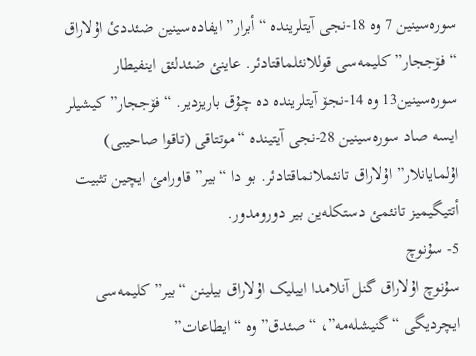سورەسینین 7 وە 18-نجی آیتلریندە “أبرار” ایفادەسینین ضئددئ اۇلاراق “فۆججار” کلیمەسی قوللانئلماقتادئر. عاینئ ضئدلئق اینفیطار سورەسینین13 وە 14-نجۆ آیتلریندە دە چۇق باریزدیر. “فۆججار” کیشیلر ایسە صاد سورەسینین 28-نجی آیتیندە “موتتاقی (تاقوا صاحیبی) اۇلمایانلار” اۇلاراق تانئملانماقتادئر. بو دا “بیر” قاورامئ ایچین تثبیت أتتیگیمیز تانئمئ دستکلەین بیر دورومدور.
5- سۇنوچ
سۇنوچ اۇلاراق گنل آنلامدا اییلیک اۇلاراق بیلینن “بیر” کلیمەسی ایچردیگی “گنیشلەمە”، “صئدق” وە “ایطاعات”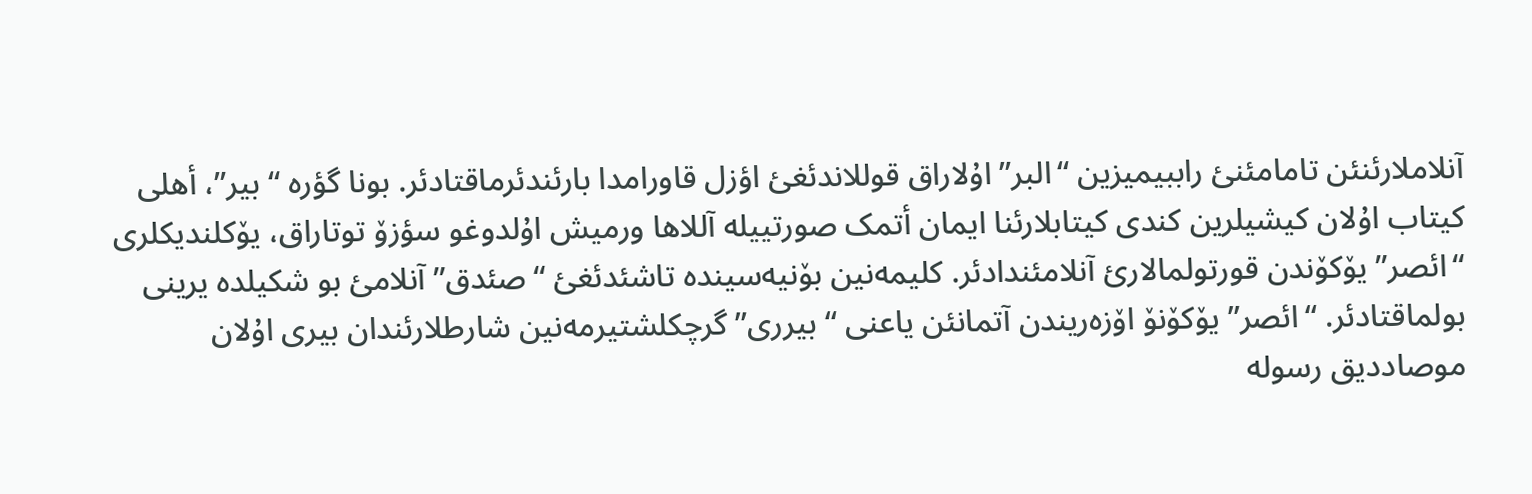آنلاملارئنئن تامامئنئ راببیمیزین “البر” اۇلاراق قوللاندئغئ اؤزل قاورامدا بارئندئرماقتادئر. بونا گؤرە “بیر”، أهلی کیتاب اۇلان کیشیلرین کندی کیتابلارئنا ایمان أتمک صورتییلە آللاها ورمیش اۇلدوغو سؤزۆ توتاراق، یۆکلندیکلری “ائصر” یۆکۆندن قورتولمالارئ آنلامئندادئر. کلیمەنین بۆنیەسیندە تاشئدئغئ “صئدق” آنلامئ بو شکیلدە یرینی بولماقتادئر. “ائصر” یۆکۆنۆ اۆزەریندن آتمانئن یاعنی “بیرری” گرچکلشتیرمەنین شارطلارئندان بیری اۇلان موصاددیق رسولە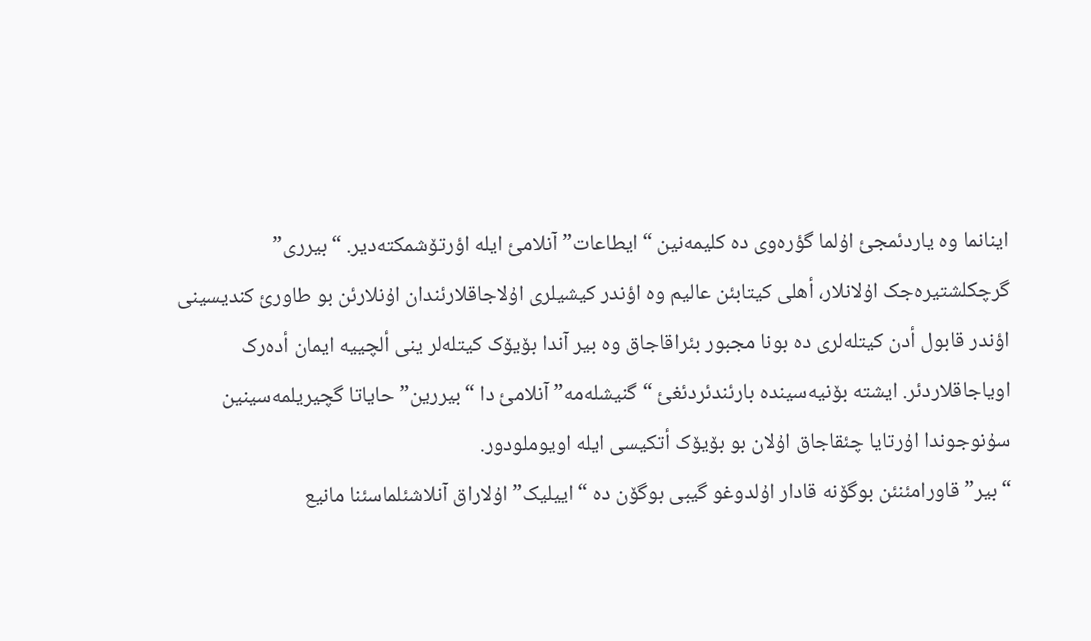اینانما وە یاردئمجئ اۇلما گؤرەوی دە کلیمەنین “ایطاعات” آنلامئ ایلە اؤرتۆشمکتەدیر. “بیرری” گرچکلشتیرەجک اۇلانلار، أهلی کیتابئن عالیم وە اؤندر کیشیلری اۇلاجاقلارئندان اۇنلارئن بو طاورئ کندیسینی اؤندر قابول أدن کیتلەلری دە بونا مجبور بئراقاجاق وە بیر آندا بۆیۆک کیتلەلر ینی ألچییە ایمان أدەرک اویاجاقلاردئر. ایشتە بۆنیەسیندە بارئندئردئغئ “گنیشلەمە” آنلامئ دا “بیررین” حایاتا گچیریلمەسینین سۇنوجوندا اۇرتایا چئقاجاق اۇلان بو بۆیۆک أتکیسی ایلە اویوملودور.
“بیر” قاورامئنئن بوگۆنە قادار اۇلدوغو گیبی بوگۆن دە “اییلیک” اۇلاراق آنلاشئلماسئنا مانیع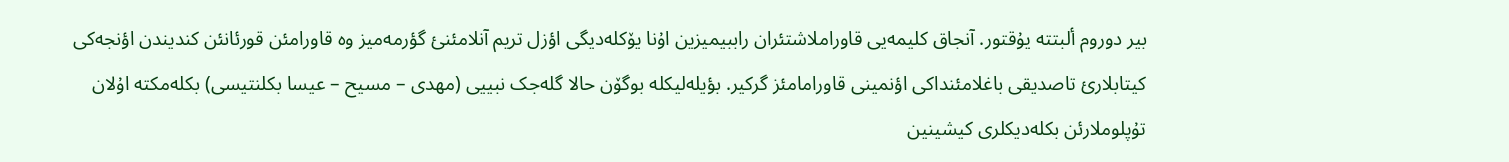بیر دوروم ألبتتە یۇقتور. آنجاق کلیمەیی قاوراملاشتئران راببیمیزین اۇنا یۆکلەدیگی اؤزل تریم آنلامئنئ گؤرمەمیز وە قاورامئن قورئانئن کندیندن اؤنجەکی کیتابلارئ تاصدیقی باغلامئنداکی اؤنمینی قاورامامئز گرکیر. بؤیلەلیکلە بوگۆن حالا گلەجک نبییی (مهدی – مسیح – عیسا بکلنتیسی) بکلەمکتە اۇلان تۇپلوملارئن بکلەدیکلری کیشینین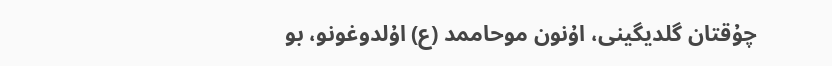چۇقتان گلدیگینی، اۇنون موحاممد (ع) اۇلدوغونو، بو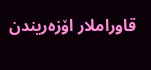قاوراملار اۆزەریندن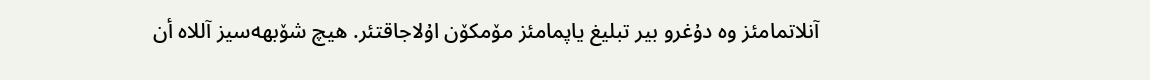آنلاتمامئز وە دۇغرو بیر تبلیغ یاپمامئز مۆمکۆن اۇلاجاقتئر. هیچ شۆبهەسیز آللاە أن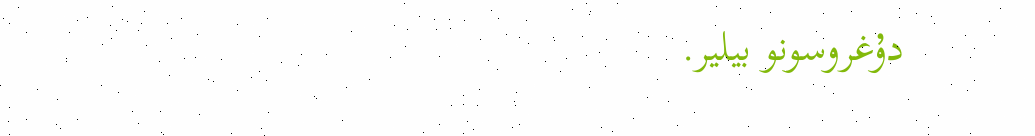دۇغروسونو بیلیر.